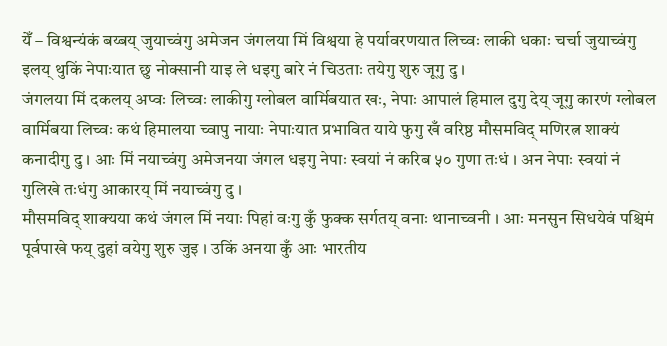येँ – विश्वन्यंकं बय्बय् जुयाच्वंगु अमेजन जंगलया मिं विश्वया हे पर्यावरणयात लिच्वः लाकी धकाः चर्चा जुयाच्वंगु इलय् थुकिं नेपाःयात छु नोक्सानी याइ ले धइगु बारे नं चिउताः तयेगु शुरु जूगु दु ।
जंगलया मिं दकलय् अप्वः लिच्वः लाकीगु ग्लोबल वार्मिबयात खः, नेपाः आपालं हिमाल दुगु देय् जूगु कारणं ग्लोबल वार्मिबया लिच्वः कथं हिमालया च्वापु नायाः नेपाःयात प्रभावित याये फुगु खँ वरिष्ठ मौसमविद् मणिरत्न शाक्यं कनादीगु दु । आः मिं नयाच्वंगु अमेजनया जंगल धइगु नेपाः स्वयां नं करिब ५० गुणा तःधं । अन नेपाः स्वयां नं गुलिखे तःधंगु आकारय् मिं नयाच्वंगु दु ।
मौसमविद् शाक्यया कथं जंगल मिं नयाः पिहां वःगु कुँ फुक्क सर्गतय् वनाः थानाच्वनी । आः मनसुन सिधयेवं पश्चिमं पूर्वपाखे फय् दुहां वयेगु शुरु जुइ । उकिं अनया कुँ आः भारतीय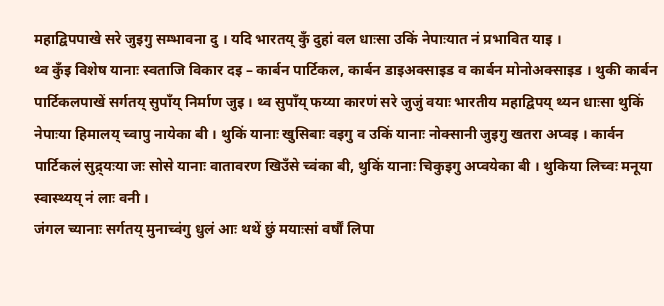महाद्विपपाखे सरे जुइगु सम्भावना दु । यदि भारतय् कुँ दुहां वल धाःसा उकिं नेपाःयात नं प्रभावित याइ ।
थ्व कुँइ विशेष यानाः स्वताजि विकार दइ – कार्बन पार्टिकल, कार्बन डाइअक्साइड व कार्बन मोनोअक्साइड । थुकी कार्बन पार्टिकलपाखें सर्गतय् सुपाँय् निर्माण जुइ । थ्व सुपाँय् फय्या कारणं सरे जुजुं वयाः भारतीय महाद्विपय् थ्यन धाःसा थुकिं नेपाःया हिमालय् च्वापु नायेका बी । थुकिं यानाः खुसिबाः वइगु व उकिं यानाः नोक्सानी जुइगु खतरा अप्वइ । कार्वन पार्टिकलं सुद्र्यःया जः सोसे यानाः वातावरण खिउँसे च्वंका बी, थुकिं यानाः चिकुइगु अप्वयेका बी । थुकिया लिच्वः मनूया स्वास्थ्यय् नं लाः वनी ।
जंगल च्यानाः सर्गतय् मुनाच्वंगु धुलं आः थथें छुं मयाःसां वर्षौं लिपा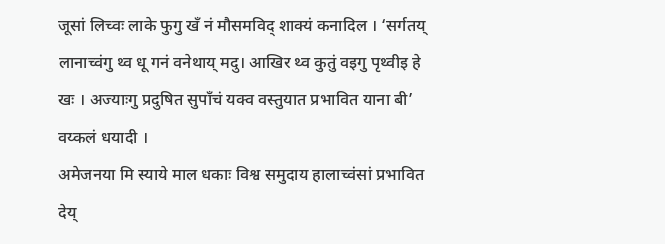जूसां लिच्वः लाके फुगु खँ नं मौसमविद् शाक्यं कनादिल । ‘सर्गतय् लानाच्वंगु थ्व धू गनं वनेथाय् मदु। आखिर थ्व कुतुं वइगु पृथ्वीइ हे खः । अज्याःगु प्रदुषित सुपाँचं यक्व वस्तुयात प्रभावित याना बी’ वय्कलं धयादी ।
अमेजनया मि स्याये माल धकाः विश्व समुदाय हालाच्वंसां प्रभावित देय्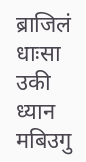ब्राजिलं धाःसा उकी ध्यान मबिउगु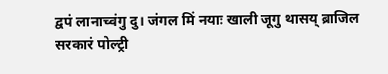द्वपं लानाच्वंगु दु। जंगल मिं नयाः खाली जूगु थासय् ब्राजिल सरकारं पोल्ट्री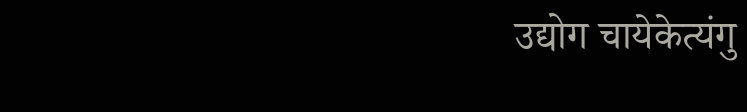उद्योग चायेकेत्यंगु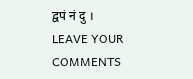द्वपं नं दु ।
LEAVE YOUR COMMENTS